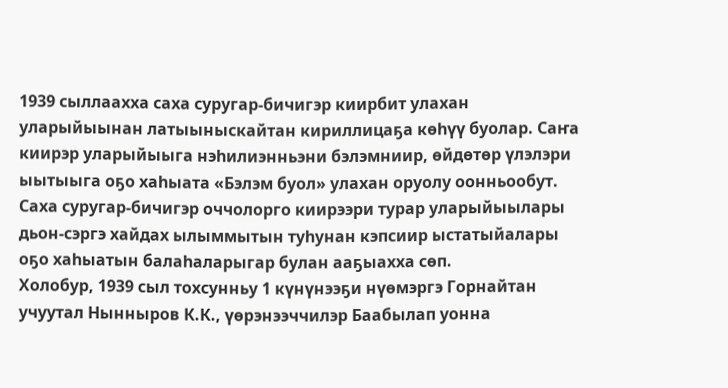1939 сыллаахха саха суругар-бичигэр киирбит улахан уларыйыынан латыыныскайтан кириллицаҕа көһүү буолар. Саҥа киирэр уларыйыыга нэһилиэнньэни бэлэмниир, өйдөтөр үлэлэри ыытыыга оҕо хаһыата «Бэлэм буол» улахан оруолу оонньообут.
Саха суругар-бичигэр оччолорго киирээри турар уларыйыылары дьон-сэргэ хайдах ылыммытын туһунан кэпсиир ыстатыйалары оҕо хаһыатын балаһаларыгар булан ааҕыахха сөп.
Холобур, 1939 сыл тохсунньу 1 күнүнээҕи нүөмэргэ Горнайтан учуутал Нынныров К.К., үөрэнээччилэр Баабылап уонна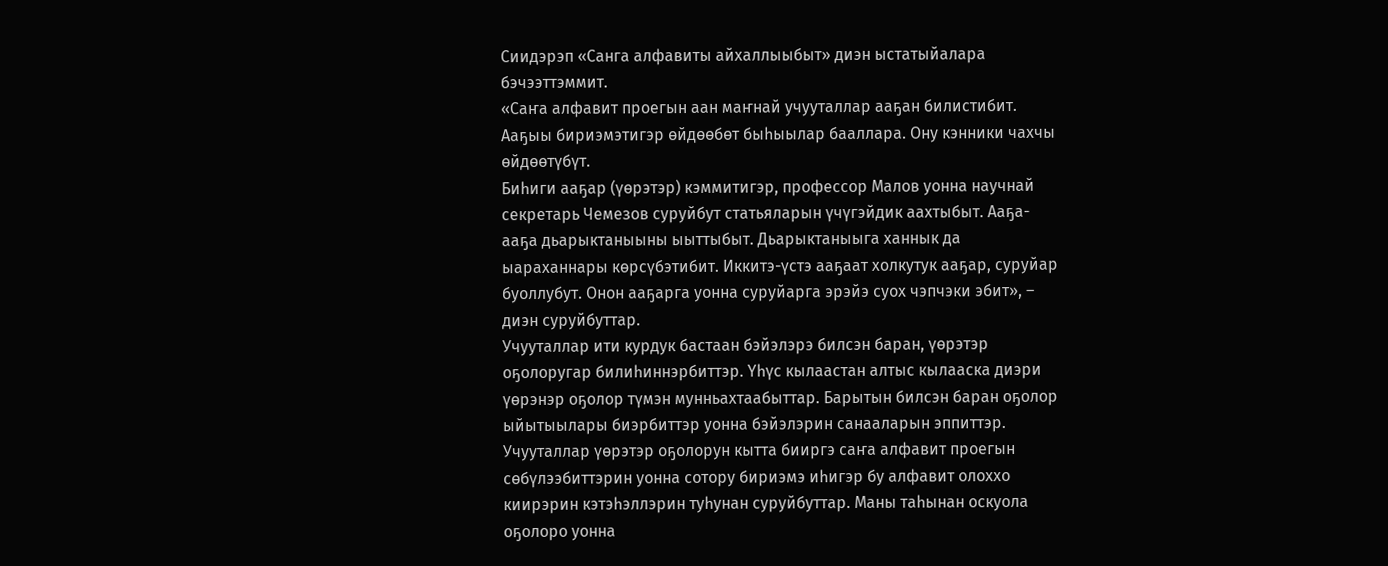Сиидэрэп «Санга алфавиты айхаллыыбыт» диэн ыстатыйалара бэчээттэммит.
«Саҥа алфавит проегын аан маҥнай учууталлар ааҕан билистибит. Ааҕыы бириэмэтигэр өйдөөбөт быһыылар бааллара. Ону кэнники чахчы өйдөөтүбүт.
Биһиги ааҕар (үөрэтэр) кэммитигэр, профессор Малов уонна научнай секретарь Чемезов суруйбут статьяларын үчүгэйдик аахтыбыт. Ааҕа-ааҕа дьарыктаныыны ыыттыбыт. Дьарыктаныыга ханнык да ыараханнары көрсүбэтибит. Иккитэ-үстэ ааҕаат холкутук ааҕар, суруйар буоллубут. Онон ааҕарга уонна суруйарга эрэйэ суох чэпчэки эбит», – диэн суруйбуттар.
Учууталлар ити курдук бастаан бэйэлэрэ билсэн баран, үөрэтэр оҕолоругар билиһиннэрбиттэр. Үһүс кылаастан алтыс кылааска диэри үөрэнэр оҕолор түмэн мунньахтаабыттар. Барытын билсэн баран оҕолор ыйытыылары биэрбиттэр уонна бэйэлэрин санааларын эппиттэр. Учууталлар үөрэтэр оҕолорун кытта бииргэ саҥа алфавит проегын сөбүлээбиттэрин уонна сотору бириэмэ иһигэр бу алфавит олоххо киирэрин кэтэһэллэрин туһунан суруйбуттар. Маны таһынан оскуола оҕолоро уонна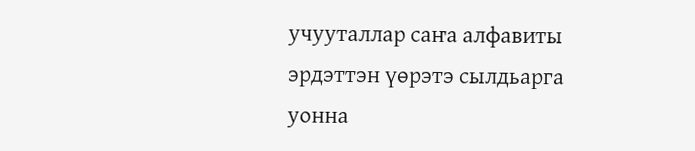учууталлар саҥа алфавиты эрдэттэн үөрэтэ сылдьарга уонна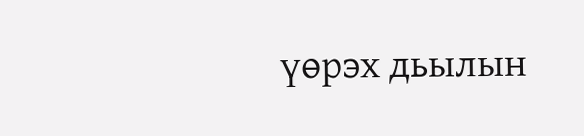үөрэх дьылын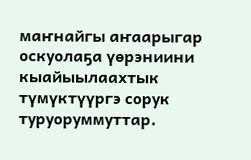маҥнайгы аҥаарыгар оскуолаҕа үөрэниини кыайыылаахтык түмүктүүргэ сорук туруоруммуттар.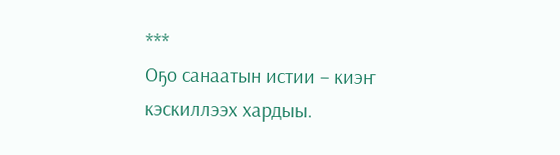***
Оҕо санаатын истии – киэҥ кэскиллээх хардыы.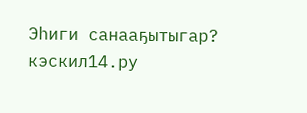Эһиги санааҕытыгар?
кэскил14.ру